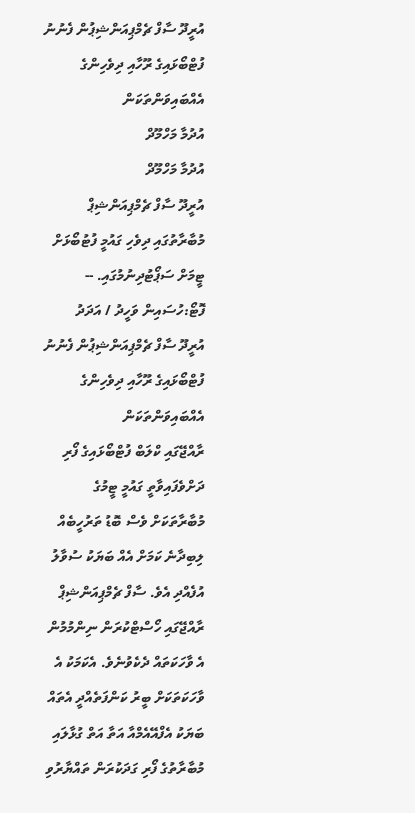އުރީދޫ ސާފް ޗެމްޕިއަންޝިޕުން ފެނުނު ފުޓްބޯޅައިގެ ރޫހާއި ދިވެހިންގެ އެއްބައިވަންތަކަން
އުދުމާ މަހްމޫދް
އުދުމާ މަހްމޫދް
އުރީދޫ ސާފް ޗެމްޕިއަންޝިޕް މުބާރާތުގައި ދިވެހި ގައުމީ ފުޓުބޯޅަށް ޓީމަށް ސަޕޯޓުދިނުމުގައި. -- ފޮޓޯ:ހުސައިން ވަހީދު / އަދަދު
އުރީދޫ ސާފް ޗެމްޕިއަންޝިޕުން ފެނުނު ފުޓްބޯޅައިގެ ރޫހާއި ދިވެހިންގެ އެއްބައިވަންތަކަން
ރާއްޖޭގައި ކްލަބް ފުޓްބޯޅައިގެ ފޯރި ދަށްވެފައިވާތީ ގައުމީ ޓީމުގެ މުބާރާތަކަށް ވެސް ބޮޑު ތަރުހީބެއް ލިބިދާނެ ކަމަށް އެއް ބަޔަކު ސުވާލު އުފެއްދި އެވެ. ސާފް ޗެމްޕިއަންޝިޕް ރާއްޖޭގައި ހޯސްޓްކުރަން ނިންމުމުން އެ ވާހަކަތައް ދެކެވުނެވެ. އެކަމަކު އެ ވާހަކަތަކަށް ބީރު ކަންފަތެއްދީ އެތައް ބަޔަކު އެފްއޭއެމްއާ އަތާ އަތް ގުޅާލައި މުބާރާތުގެ ފޯރި ގަދަކުރަން ތައްޔާރުވި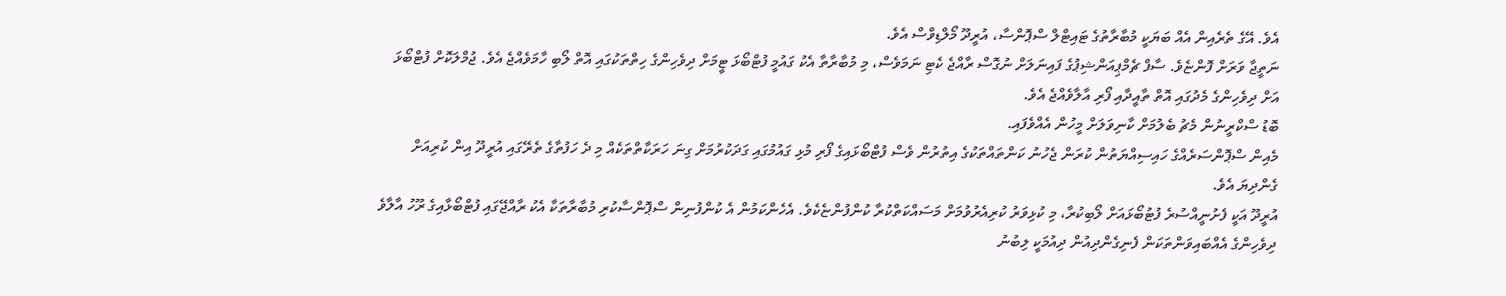އެވެ. އޭގެ ތެރެއިން އެއް ބަޔަކީ މުބާރާތުގެ ޓައިޓްލް ސްޕޮންސާ، އުރީދޫ މޯލްޑިވްސް އެވެ.
ނަތީޖާ ވަރަށް ފޮންޏެވެ. ސާފް ޗެމްޕިއަންޝިޕުގެ ފައިނަލަށް ނުގޮސް ރާއްޖެ ކެޓި ނަމަވެސް، މި މުބާރާތާ އެކު ގައުމީ ފުޓްބޯޅަ ޓީމަށް ދިވެހިންގެ ހިތްތަކުގައި އޮތް ލޯބި ހާމަވެއްޖެ އެވެ. ޖުމްލަކޮށް ފުޓްބޯޅަ އަށް ދިވެހިންގެ މެދުގައި އޮތް ތާއީދާއި ފޯރި އާލާވެއްޖެ އެވެ.
ބޮޑު ސްކްރީނުން މެޗު ބެލުމަށް ކާނިވަލަށް މީހުން އެއްވެފައި.
މެއިން ސްޕޮންސަރެއްގެ ހައިސިއްޔަތުން ކުރަން ޖެހުނު ކަންތައްތަކުގެ އިތުރުން ވެސް ފުޓްބޯޅައިގެ ފޯރި މުޅި ގައުމުގައި ގަދަކުރުމަށް ގިނަ ހަރަކާތްތަކެއް މި ދެ ހަފުތާގެ ތެރޭގައި އުރީދޫ އިން ކުރިއަށް ގެންދިޔަ އެވެ.
އުރީދޫ އަކީ ފެށުނީއްސުރެ ފުޓުބޯޅައަށް ލޯބިކުރާ، މި ކުޅިވަރު ކުރިއެރުވުމަށް މަސައްކަތްކުރާ ކުންފުންޏެކެވެ. އެހެންކަމުން އެ ކުންފުނިން ސްޕޮންސާކުރި މުބާރާތަކާ އެކު ރާއްޖޭގައި ފުޓްބޯޅާއިގެ ރޫހު އާލާވެ ދިވެހިންގެ އެއްބައިވަންތަކަން ފެނިގެންދިއުން ދިއުމަކީ ލިބުނު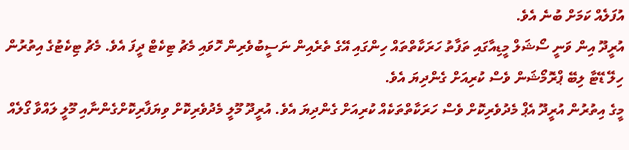އުފަލެއް ކަމަށް ބުނެ އެވެ.
އުރީދޫ އިން ވަނީ ސޯޝަލް މީޑިއާގައި ތަފާތު ހަރަކާތްތައް ހިންގައި އޭގެ ތެރެއިން ނަސީބުވެރިން ހޮވައި މެޗު ޓިކެޓް ދީފަ އެވެ. މެޗު ޓިކެޓުގެ އިތުރުން ހިލޭ ޑޭޓާ ލިބޭ ޕްރޮމޯޝަން ވެސް ކުރިއަށް ގެންދިޔަ އެވެ.
މީގެ އިތުރުން އުރީދޫ އެޕް މެދުވެރިކޮށް ވެސް ހަރަކާތްތަކެއް ކުރިއަށް ގެންދިޔަ އެވެ. އުރީދޫ މޫލީ މެދުވެރިކޮށް ވިޔަފާރިކޮށްގެންނާއި މޫލީ ލައްވާ ގޯލެއް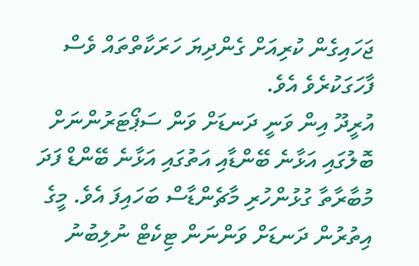ޖަހައިގެން ކުރިއަށް ގެންދިޔަ ހަރަކާތްތައް ވެސް ފާހަގަކުރެވެ އެވެ.
އުރީދޫ އިން ވަނީ ދަނޑަށް ވަން ސަޕޯޓަރުންނަށް ބޮލުގައި އަޅާނެ ބޭންޑާއި އަތުގައި އަޅާނެ ބޭންޑް ފަދަ މުބާރާތާ ގުޅުންހުރި މާޗެންޑާސް ބަހައިފަ އެވެ. މީގެ އިތުރުން ދަނޑަށް ވަންނަން ޓިކެޓް ނުލިބުނު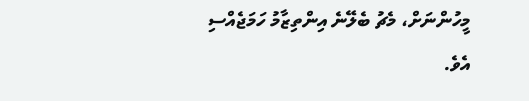މީހުންނަށް، މެޗު ބެލޭނެ އިންތިޒާމު ހަމަޖެއްސި އެވެ.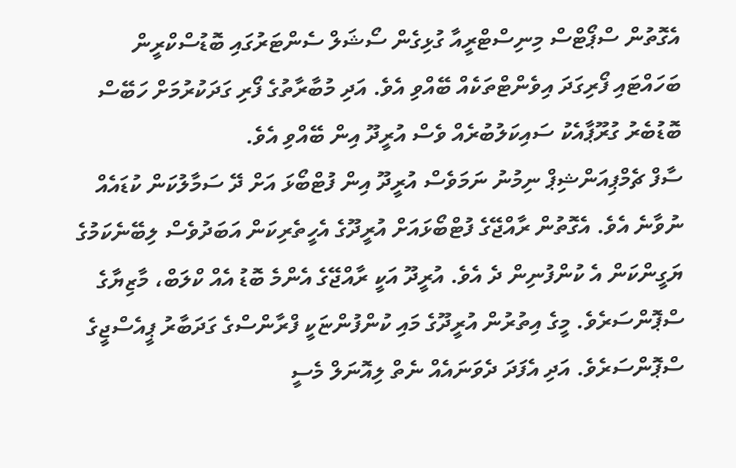އެގޮތުން ސްޕޯޓްސް މިނިސްޓްރީއާ ގުޅިގެން ސޯޝަލް ސެންޓަރުގައި ބޮޑުސްކްރީން ބަހައްޓައި ފޯރިގަދަ އިވެންޓްތަކެއް ބޭއްވި އެވެ. އަދި މުބާރާތުގެ ފޯރި ގަދަކުރުމަށް ހަބޭސް ބޮޑުބެރު ގުރޫޕާއެކު ސައިކަލުބުރެއް ވެސް އުރީދޫ އިން ބޭއްވި އެވެ.
ސާފް ޗެމްޕިއަންޝިޕް ނިމުނު ނަމަވެސް އުރީދޫ އިން ފުޓްބޯޅަ އަށް ދޭ ސަމާލުކަން ކުޑައެއް ނުވާނެ އެވެ. އެގޮތުން ރާއްޖޭގެ ފުޓްބޯޅައަށް އުރީދޫގެ އެހީތެރިކަން އަބަދުވެސް ލިބޭނެކަމުގެ ޔަގީންކަން އެ ކުންފުނިން ދެ އެވެ. އުރީދޫ އަކީ ރާއްޖޭގެ އެންމެ ބޮޑު އެއް ކްލަބް، މާޒިޔާގެ ސްޕޮންސަރެވެ. މީގެ އިތުރުން އުރީދޫގެ މައި ކުންފުންޏަކީ ފްރާންސްގެ ގަދަބާރު ޕީއެސްޖީގެ ސްޕޮންސަރެވެ. އަދި އެފަދަ ދެވަނައެއް ނެތް ލިއޮނަލް މެސީ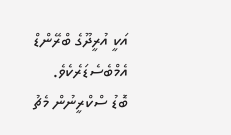އަކީ އުރީދޫގެ ބްރޭންޑް އެމްބެސެޑަރެކެވެ.
ބޮޑު ސްކްރީނުން މެޗު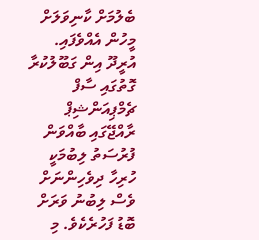ބެލުމަށް ކާނިވަލަށް މީހުން އެއްވެފައި.
އުރީދޫ އިން ގަބޫލުކުރާ ގޮތުގައި ސާފް ޗެމްޕިއަންޝިޕް ރާއްޖޭގައި ބާއްވަން ފުރުސަތު ލިބުމަކީ ހުރިހާ ދިވެހިންނަށް ވެސް ލިބުނު ވަރަށް ބޮޑު ފަހުރެކެވެ. މި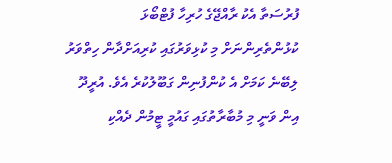ފުރުސަތާ އެކު ރާއްޖޭގެ ހުރިހާ ފުޓްބޯޅަ ކުޅުންތެރިންނަށް މި ކުޅިވަރުގައި ކުރިއަށްދާން ހިތްވަރު ލިބޭނެ ކަމަށް އެ ކުންފުނިން ގަބޫލުކުރެ އެވެ. އުރީދޫ އިން ވަނީ މި މުބާރާތުގައި ގައުމީ ޓީމުން ދެއްކި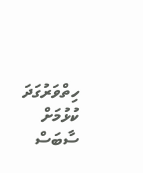ހިތްވަރުގަދަ ކުޅުމަށް ސާބަސް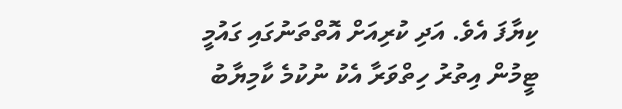ކިޔާފަ އެވެ. އަދި ކުރިއަށް އޮތްތަނުގައި ގައުމީ ޓީމުން އިތުރު ހިތްވަރާ އެކު ނުކުމެ ކާމިޔާބު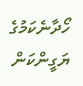ހޯދާނެކަމުގެ ޔަގީންކަން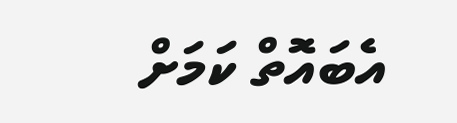އެބައޮތް ކަމަށް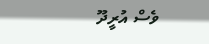ވެސް އުރީދޫ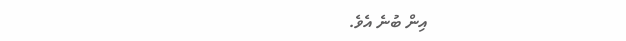އިން ބުނެ އެވެ.